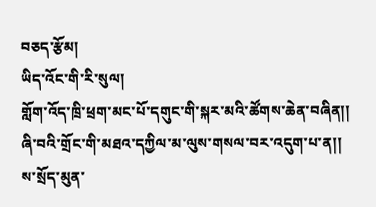བཅད་རྩོམ།
ཡིད་འོང་གི་རི་སུལ།
གློག་འོད་ཁྲི་ཕྲག་མང་པོ་དགུང་གི་སྐར་མའི་ཚོགས་ཆེན་བཞིན།།
ཞི་བའི་གྲོང་གི་མཐའ་དཀྱིལ་མ་ལུས་གསལ་བར་འདུག་པ་ན།།
ས་སྲོད་མུན་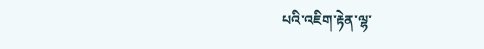པའི་འཇིག་རྟེན་ལྷ་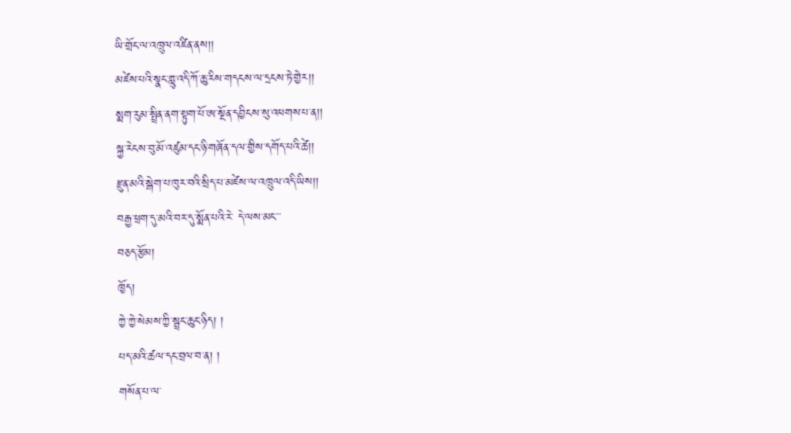ཡི་གྲོང་ལ་འཁྲུལ་འཛིན་ནས།།
མཛེས་པའི་སྣང་གླུ་འདི་ཀོ་ཆུ་རིས་གདངས་ལ་དྲངས་ཏེ་གྱེར།།
སྨག་རུམ་སྤྲིན་ནག་སྟུག་པོ་ཨ་སྔོན་དབྱིངས་སུ་འཕགས་པ་ན།།
སྐྱ་རེངས་བུ་མོ་འཛུམ་དང་ཉི་གཞོན་དལ་གྱིས་དགོད་པའི་ཚེ།།
རྫུན་མའི་སྒེག་པ་ཁུར་བའི་སྲིད་པ་མཛེས་ལ་འཁྲུལ་འདི་ཡིས།།
བརྒྱ་ཕྲག་དུ་མའི་བར་དུ་སྨོན་པའི་རེ་ དེ་ལས་མང་་་
བཅད་རྩོམ།
ཁྱོད།
ཀྱེ་ཀྱེ་སེམས་ཀྱི་སྦྲང་ཆུང་ཉིད། །
པད་མའི་ཚལ་དང་བྲལ་བ་ན། །
གསོན་པ་ལ་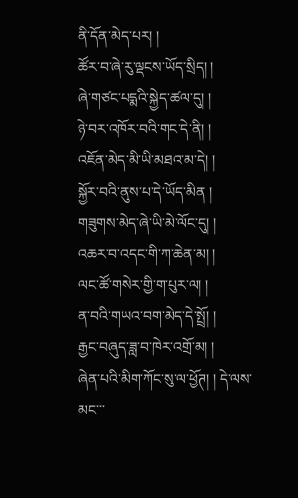ནི་དོན་མེད་པར། །
ཚོར་བ་ཞེ་རུ་ལྡངས་ཡོད་སྲིད། །
ཞེ་གཙང་པདྨའི་སྐྱེད་ཚལ་དུ། །
ཉེ་བར་འཁོར་བའི་གང་དེ་ནི། །
འཇོན་མེད་མི་ཡི་མཐའ་མ་དེ། །
སྐྱོར་བའི་ནུས་པ་དེ་ཡོད་མིན །
གཟུགས་མེད་ཞེ་ཡི་མེ་ལོང་དུ། །
འཆར་བ་འདང་གི་ཀ་ཆེན་མ། །
ལང་ཚོ་གསེར་གྱི་ག་པུར་ལ། །
ན་བའི་གཡའ་བག་མེད་དེ་སྤྲོ། །
རྒྱང་བཞུད་ཟླ་བ་ཁེར་འགྲོ་མ། །
ཞེན་པའི་མིག་ཀོང་སུ་ལ་ཕྱོཊ། ། དེ་ལས་མང་་་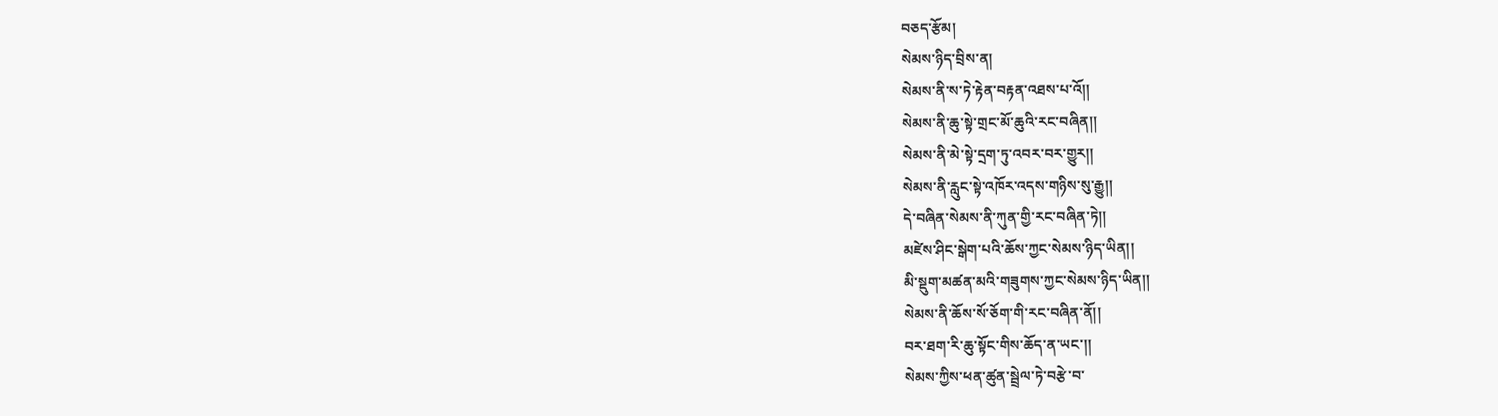བཅད་རྩོམ།
སེམས་ཉིད་བྲིས་ན།
སེམས་ནི་ས་ཏེ་རྟེན་བརྟན་འཐས་པ་འོ།།
སེམས་ནི་ཆུ་སྟེ་གྲང་མོ་ཆུའི་རང་བཞིན།།
སེམས་ནི་མེ་སྟེ་དྲག་ཏུ་འབར་བར་གྱུར།།
སེམས་ནི་རླུང་སྟེ་འཁོར་འདས་གཉིས་སུ་རྒྱུ།།
དེ་བཞིན་སེམས་ནི་ཀུན་གྱི་རང་བཞིན་ཏེ།།
མཛེས་ཤིང་སྒེག་པའི་ཆོས་ཀྱང་སེམས་ཉིད་ཡིན།།
མི་སྡུག་མཚན་མའི་གཟུགས་ཀྱང་སེམས་ཉིད་ཡིན།།
སེམས་ནི་ཆོས་སོ་ཅོག་གི་རང་བཞིན་ནོ།།
བར་ཐག་རི་ཆུ་སྟོང་གིས་ཆོད་ན་ཡང་།།
སེམས་ཀྱིས་ཕན་ཚུན་སྦྲེལ་ཏེ་བརྩེ་བ་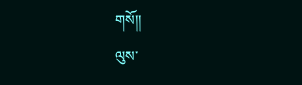གསོ།།
ལུས་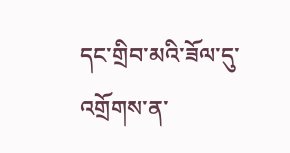དང་གྲིབ་མའི་ཟོལ་དུ་འགྲོགས་ན་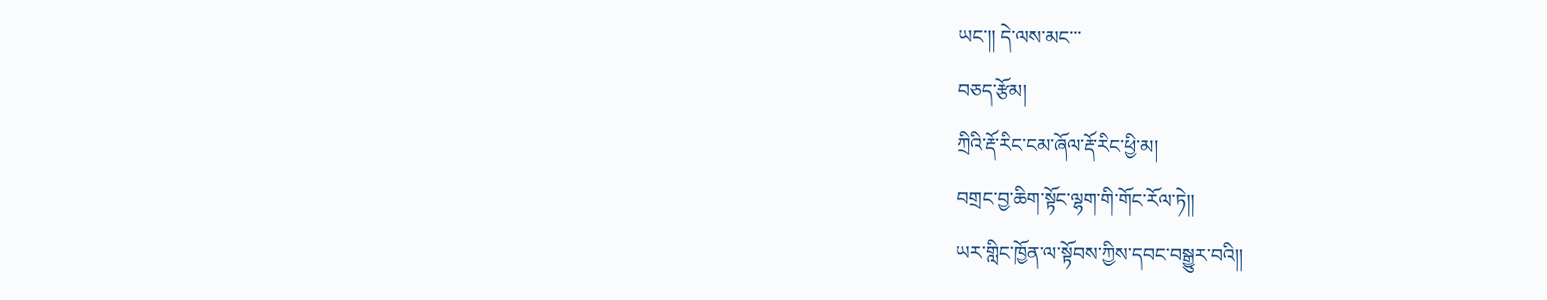ཡང་།། དེ་ལས་མང་་་
བཅད་རྩོམ།
ཀྲིའི་རྡོ་རིང་ངམ་ཞོལ་རྡོ་རིང་ཕྱི་མ།
བགྲང་བྱ་ཆིག་སྟོང་ལྷག་གི་གོང་རོལ་ཏེ།།
ཡར་གླིང་ཁྱོན་ལ་སྟོབས་ཀྱིས་དབང་བསྒྱུར་བའི།།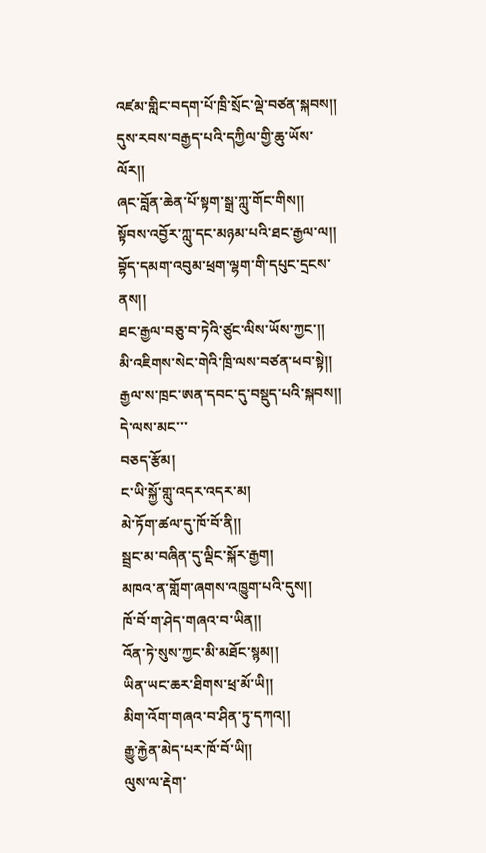འཛམ་གླིང་བདག་པོ་ཁྲི་སྲོང་ལྡེ་བཙན་སྐབས།།
དུས་རབས་བརྒྱད་པའི་དཀྱིལ་གྱི་ཆུ་ཡོས་ལོར།།
ཞང་བློན་ཆེན་པོ་སྟག་སྒྲ་ཀླུ་གོང་གིས།།
སྟོབས་འབྱོར་ཀླུ་དང་མཉམ་པའི་ཐང་རྒྱལ་ལ།།
བྷོད་དམག་འབུམ་ཕྲག་ལྷག་གི་དཔུང་དྲངས་ནས།།
ཐང་རྒྱལ་བཅུ་བ་ཏེའི་ཙུང་ལིས་ཡོས་ཀྱང་།།
མི་འཇིགས་སེང་གེའི་ཁྲི་ལས་བཙན་ཕབ་སྟེ།།
རྒྱལ་ས་ཁྲང་ཨན་དབང་དུ་བསྡུད་པའི་སྐབས།། དེ་ལས་མང་་་
བཅད་རྩོམ།
ང་ཡི་སྐྱོ་གླུ་འདར་འདར་མ།
མེ་ཏོག་ཚལ་དུ་ཁོ་བོ་ནི།།
སྦྲང་མ་བཞིན་དུ་ལྡིང་སྐོར་རྒྱག།
མཁའ་ན་གློག་ཞགས་འཁྱུག་པའི་དུས།།
ཁོ་བོ་ག་ཤེད་གཞའ་བ་ཡིན།།
འོན་ཏེ་སུས་ཀྱང་མི་མཐོང་སྙམ།།
ཡིན་ཡང་ཆར་ཐིགས་ཕྲ་མོ་ཡི།།
མིག་འོག་གཞའ་བ་ཤིན་ཏུ་དཀའ།།
རྒྱུ་རྐྱེན་མེད་པར་ཁོ་བོ་ཡི།།
ལུས་ལ་རྡེག་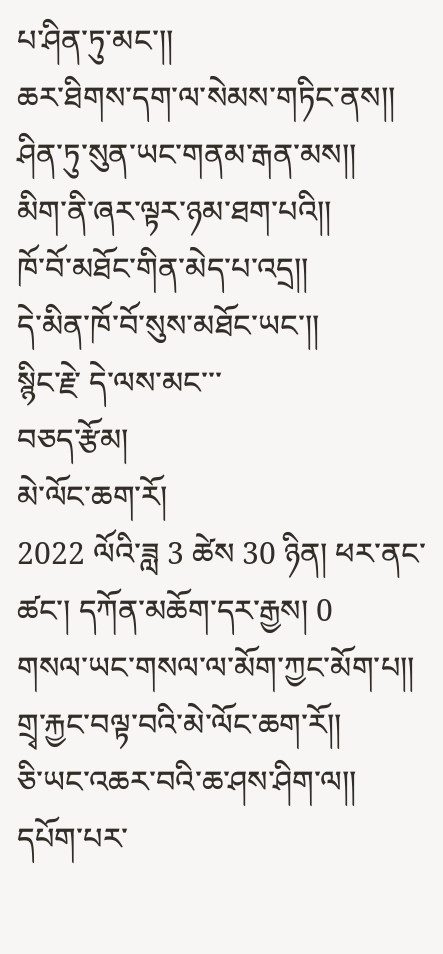པ་ཤིན་ཏུ་མང་།།
ཆར་ཐིགས་དག་ལ་སེམས་གཏིང་ནས།།
ཤིན་ཏུ་སུན་ཡང་གནམ་རྒན་མས།།
མིག་ནི་ཞར་ལྟར་ཉམ་ཐག་པའི།།
ཁོ་བོ་མཐོང་གིན་མེད་པ་འདྲ།།
དེ་མིན་ཁོ་བོ་སུས་མཐོང་ཡང་།།
སྙིང་རྗེ་ དེ་ལས་མང་་་
བཅད་རྩོམ།
མེ་ལོང་ཆག་རོ།
2022 ལོའི་ཟླ 3 ཚེས 30 ཉིན། ཕར་ནང་ཚང་། དཀོན་མཆོག་དར་རྒྱས། 0
གསལ་ཡང་གསལ་ལ་མོག་ཀྱང་མོག་པ།།
གྲྭ་རྐྱང་བལྟ་བའི་མེ་ལོང་ཆག་རོ།།
ཅི་ཡང་འཆར་བའི་ཆ་ཤས་ཤིག་ལ།།
དཔོག་པར་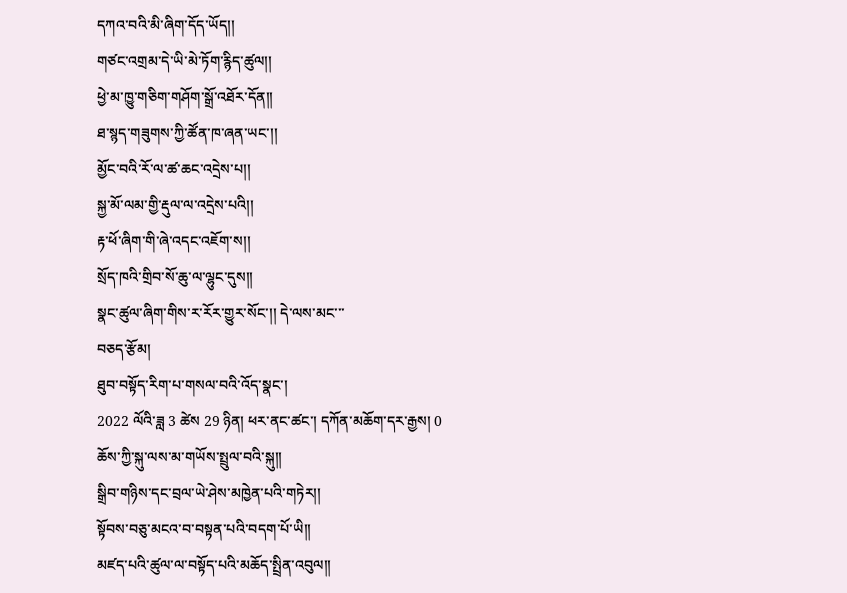དཀའ་བའི་མི་ཞིག་དོད་ཡོད།།
གཙང་འགྲམ་དེ་ཡི་མེ་ཏོག་རྙིད་ཚུལ།།
ཕྱེ་མ་ཁྱུ་གཅིག་གཤོག་སྒྲོ་འཐོར་དོན།།
ཐ་སྙད་གཟུགས་ཀྱི་ཚོན་ཁ་ཞན་ཡང་།།
མྱོང་བའི་རོ་ལ་ཚ་ཆང་འདྲེས་པ།།
སྐྱ་མོ་ལམ་གྱི་རྡུལ་ལ་འདྲེས་པའི།།
རྟ་ཕོ་ཞིག་གི་ཞེ་འདང་འཇོག་ས།།
སྲོད་ཁའི་གྲིབ་སོ་ཆུ་ལ་ལྷུང་དུས།།
སྣང་ཚུལ་ཞིག་གིས་ར་རོར་གྱུར་སོང་།། དེ་ལས་མང་་་
བཅད་རྩོམ།
ཐུབ་བསྟོད་རིག་པ་གསལ་བའི་འོད་སྣང་།
2022 ལོའི་ཟླ 3 ཚེས 29 ཉིན། ཕར་ནང་ཚང་། དཀོན་མཆོག་དར་རྒྱས། 0
ཆོས་ཀྱི་སྐུ་ལས་མ་གཡོས་སྤྲུལ་བའི་སྐུ།།
སྒྲིབ་གཉིས་དང་བྲལ་ཡེ་ཤེས་མཁྱེན་པའི་གཏེར།།
སྟོབས་བཅུ་མངའ་བ་བསྟན་པའི་བདག་པོ་ཡི།།
མཛད་པའི་ཚུལ་ལ་བསྟོད་པའི་མཆོད་སྤྲིན་འབུལ།།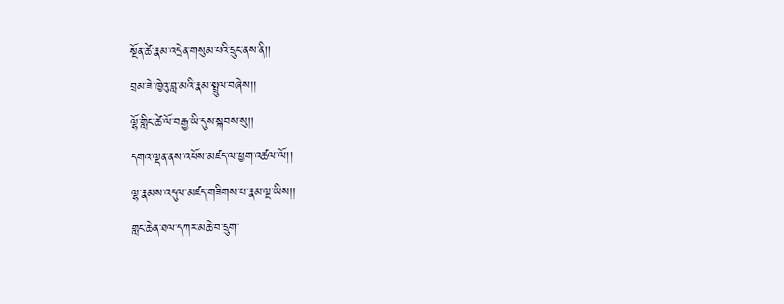སྔོན་ཚེ་རྣམ་འདྲེན་གསུམ་པའི་དྲུང་ནས་ནི།།
བྲམ་ཟེ་ཁྱེའུ་བླ་མའི་རྣམ་སྤྲུལ་བཞེས།།
ལྷོ་གླིང་ཚེ་ལོ་བརྒྱ་ཡི་དུས་སྐབས་སུ།།
དགའ་ལྡན་ནས་འཕོས་མཛད་ལ་ཕྱག་འཚལ་ལོ།།
ལྷ་རྣམས་འདུལ་མཛད་གཟིགས་པ་རྣམ་ལྔ་ཡིས།།
གླང་ཆེན་ཐལ་དཀར་མཆེ་བ་དྲུག་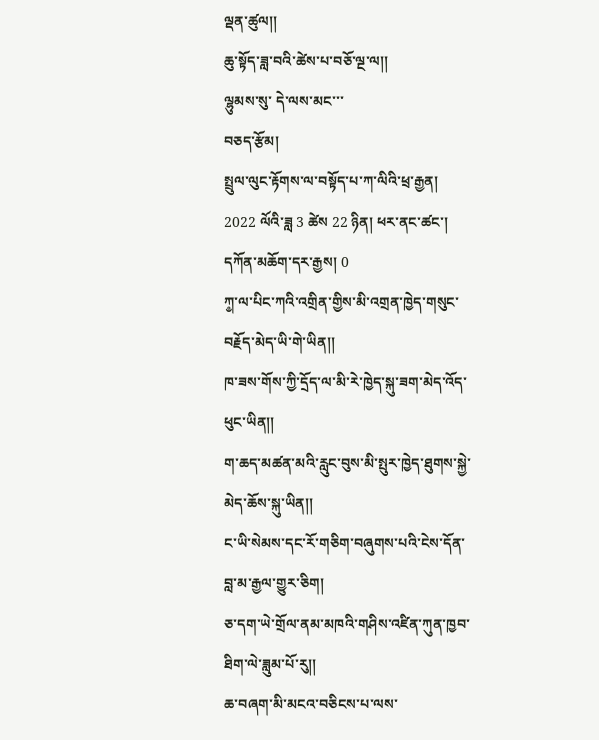ལྡན་ཚུལ།།
ཆུ་སྟོད་ཟླ་བའི་ཚེས་པ་བཅོ་ལྔ་ལ།།
ལྷུམས་སུ་ དེ་ལས་མང་་་
བཅད་རྩོམ།
སྤྲུལ་ལུང་རྟོགས་ལ་བསྟོད་པ་ཀ་ལིའི་ཕྲ་རྒྱན།
2022 ལོའི་ཟླ 3 ཚེས 22 ཉིན། ཕར་ནང་ཚང་། དཀོན་མཆོག་དར་རྒྱས། 0
ཀ༵་ལ་པིང་ཀའི་འགྲིན་གྱིས་མི་འགྲན་ཁྱེད་གསུང་བརྗོད་མེད་ཡི་གེ་ཡིན།།
ཁ་ཟས་གོས་ཀྱི་དྲོད་ལ་མི་རེ་ཁྱེད་སྐུ་ཟག་མེད་འོད་ཕུང་ཡིན།།
ག་ཆད་མཚན་མའི་རླུང་བུས་མི་སྤུར་ཁྱེད་ཐུགས་སྐྱེ་མེད་ཆོས་སྐུ་ཡིན།།
ང་ཡི་སེམས་དང་རོ་གཅིག་བཞུགས་པའི་ངེས་དོན་བླ་མ་རྒྱལ་གྱུར་ཅིག།
ཅ་དག་ཡེ་གྲོལ་ནམ་མཁའི་གཤིས་འཛིན་ཀུན་ཁྱབ་ཐིག་ལེ་ཟླུམ་པོ་རུ།།
ཆ་བཞག་མི་མངའ་བཅིངས་པ་ལས་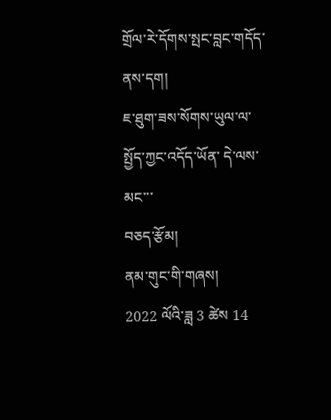གྲོལ་རེ་དོགས་སྤང་བླང་གདོད་ནས་དག།
ཇ་ཐུག་ཟས་སོགས་ཡུལ་ལ་སྤྱོད་ཀྱང་འདོད་ཡོན་ དེ་ལས་མང་་་
བཅད་རྩོམ།
ནམ་གུང་གི་གཞས།
2022 ལོའི་ཟླ 3 ཚེས 14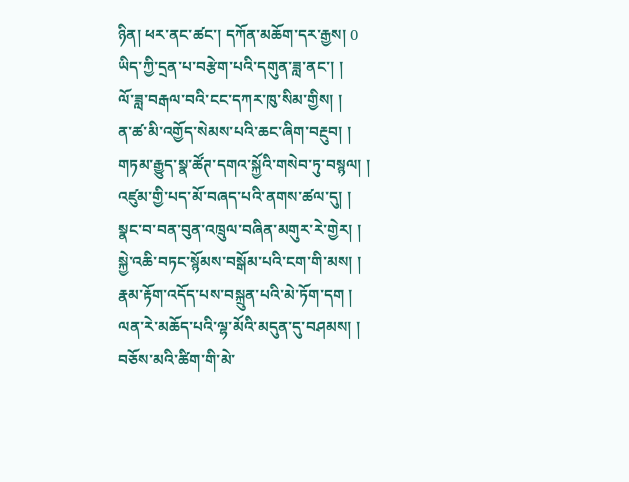ཉིན། ཕར་ནང་ཚང་། དཀོན་མཆོག་དར་རྒྱས། 0
ཡིད་ཀྱི་དྲན་པ་བརྩེག་པའི་དགུན་ཟླ་ནང་། །
ལོ་ཟླ་བརྒལ་བའི་ངང་དཀར་ཁུ་སིམ་གྱིས། །
ན་ཚ་མི་འགྱོད་སེམས་པའི་ཆང་ཞིག་བརྔུབ། །
གཏམ་རྒྱུད་སྣ་ཚོཊ་དགའ་སྐྱོའི་གསེབ་ཏུ་བསྙལ། །
འཛུམ་གྱི་པད་མོ་བཞད་པའི་ནགས་ཚལ་དུ། །
སྣང་བ་བན་བུན་འཁྲུལ་བཞིན་མགུར་རེ་གྱེར། །
སྐྱེ་འཆི་བཏང་སྙོམས་བསྒོམ་པའི་ངག་གི་མས། །
རྣམ་རྟོག་འདོད་པས་བསྐྲུན་པའི་མེ་ཏོག་དག །
ལན་རེ་མཆོད་པའི་ལྷ་མོའི་མདུན་དུ་བཤམས། །
བཅོས་མའི་ཚིག་གི་མེ་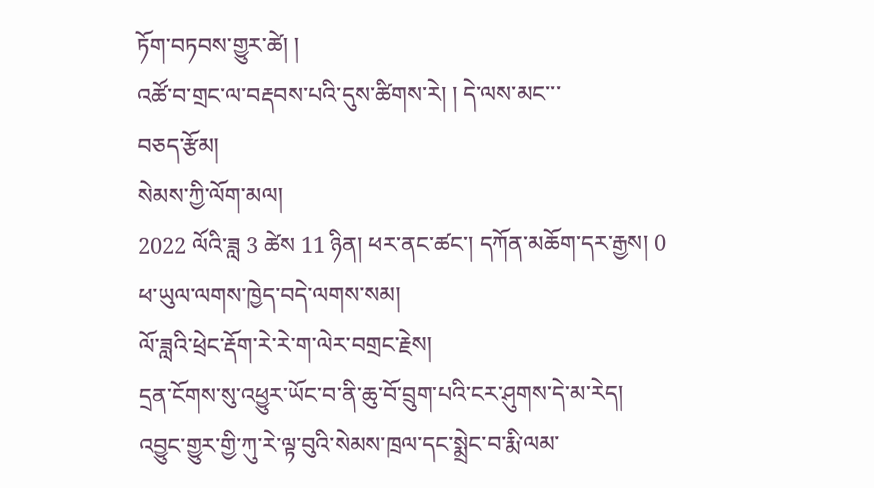ཏོག་བཏབས་གྱུར་ཚེ། །
འཚོ་བ་གྲང་ལ་བརྡབས་པའི་དུས་ཚིགས་རེ། ། དེ་ལས་མང་་་
བཅད་རྩོམ།
སེམས་ཀྱི་ལོག་མལ།
2022 ལོའི་ཟླ 3 ཚེས 11 ཉིན། ཕར་ནང་ཚང་། དཀོན་མཆོག་དར་རྒྱས། 0
ཕ་ཡུལ་ལགས་ཁྱེད་བདེ་ལགས་སམ།
ལོ་ཟླའི་ཕྲེང་རྡོག་རེ་རེ་ག་ལེར་བགྲང་རྗེས།
དྲན་ངོགས་སུ་འཕྱུར་ཡོང་བ་ནི་ཆུ་བོ་བྲུག་པའི་ངར་ཤུགས་དེ་མ་རེད།
འབྱུང་གྱུར་གྱི་ཀུ་རེ་ལྟ་བུའི་སེམས་ཁྲལ་དང་སྨྲེང་བ་རྨི་ལམ་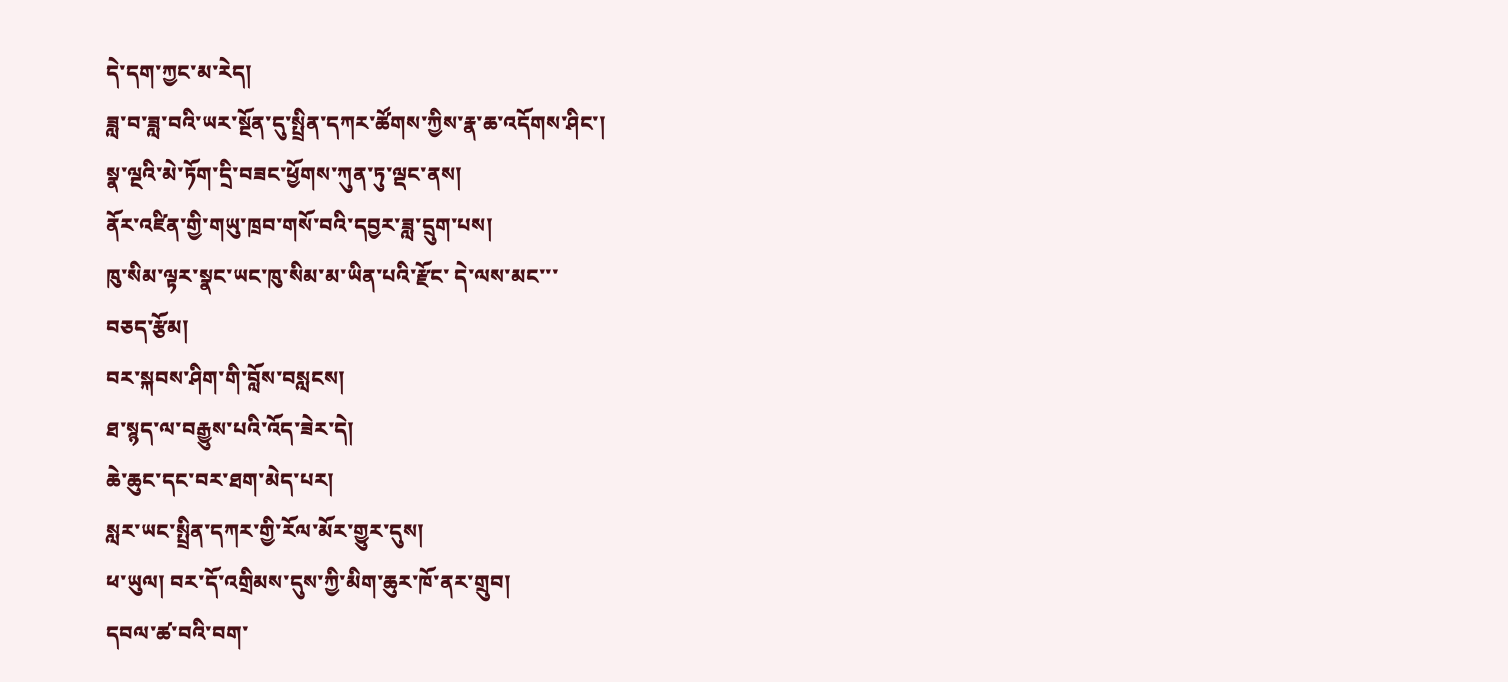དེ་དག་ཀྱང་མ་རེད།
ཟླ་བ་ཟླ་བའི་ཡར་སྔོན་དུ་སྤྲིན་དཀར་ཚོགས་ཀྱིས་རྣ་ཆ་འདོགས་ཤིང་།
སྣ་ལྔའི་མེ་ཏོག་དྲི་བཟང་ཕྱོགས་ཀུན་ཏུ་ལྡང་ནས།
ནོར་འཛིན་གྱི་གཡུ་ཁྲབ་གསོ་བའི་དབྱར་ཟླ་དྲུག་པས།
ཁུ་སིམ་ལྟར་སྣང་ཡང་ཁུ་སིམ་མ་ཡིན་པའི་རྫོང་ དེ་ལས་མང་་་
བཅད་རྩོམ།
བར་སྐབས་ཤིག་གི་བློས་བསླངས།
ཐ་སྙད་ལ་བརྒྱུས་པའི་འོད་ཟེར་དེ།
ཆེ་ཆུང་དང་བར་ཐག་མེད་པར།
སླར་ཡང་སྤྲིན་དཀར་གྱི་རོལ་མོར་གྱུར་དུས།
ཕ་ཡུལ། བར་དོ་འགྲིམས་དུས་ཀྱི་མིག་ཆུར་ཁོ་ནར་གྲུབ།
དབལ་ཚ་བའི་བག་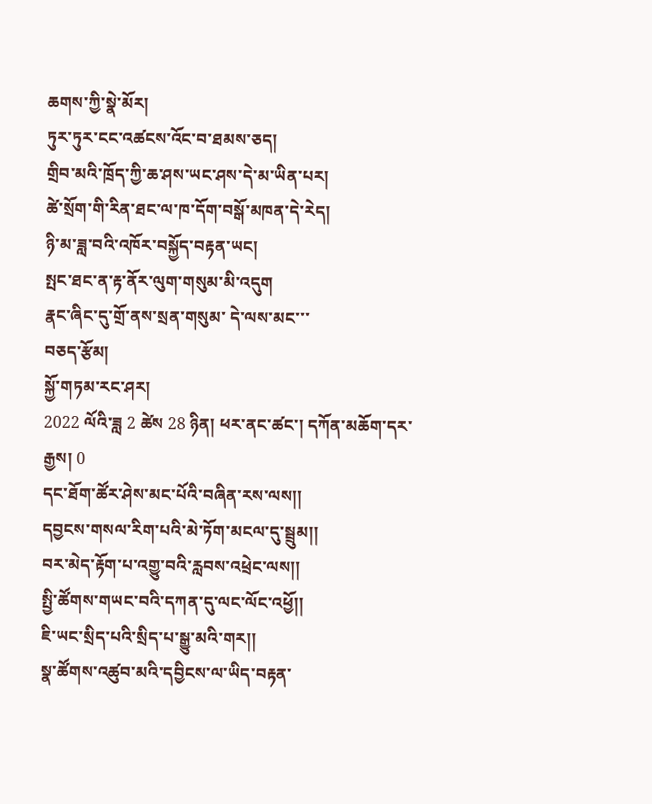ཆགས་ཀྱི་སྣེ་མོར།
ཏུར་ཏུར་ངང་འཚངས་འོང་བ་ཐམས་ཅད།
གྲིབ་མའི་ཁྲོད་ཀྱི་ཆ་ཤས་ཡང་ཤས་དེ་མ་ཡིན་པར།
ཚེ་སྲོག་གི་རིན་ཐང་ལ་ཁ་དོག་བསྒོ་མཁན་དེ་རེད།
ཉི་མ་ཟླ་བའི་འཁོར་བསྐྱོད་བརྟན་ཡང།
སྤང་ཐང་ན་རྟ་ནོར་ལུག་གསུམ་མི་འདུག
རྣང་ཞིང་དུ་གྲོ་ནས་སྲན་གསུམ་ དེ་ལས་མང་་་
བཅད་རྩོམ།
སྐྱོ་གཏམ་རང་ཤར།
2022 ལོའི་ཟླ 2 ཚེས 28 ཉིན། ཕར་ནང་ཚང་། དཀོན་མཆོག་དར་རྒྱས། 0
དང་ཐོག་ཚོར་ཤེས་མང་པོའི་བཞིན་རས་ལས།།
དབྱངས་གསལ་རིག་པའི་མེ་ཏོག་མངལ་དུ་སྦྲུམ།།
བར་མེད་རྟོག་པ་འགྱུ་བའི་རླབས་འཕྲེང་ལས།།
སྤྱི་ཚོགས་གཡང་བའི་དཀན་དུ་ལང་ལོང་འཕྱོ།།
ཇི་ཡང་སྲིད་པའི་སྲིད་པ་སྒྱུ་མའི་གར།།
སྣ་ཚོགས་འཚུབ་མའི་དབྱིངས་ལ་ཡིད་བརྟན་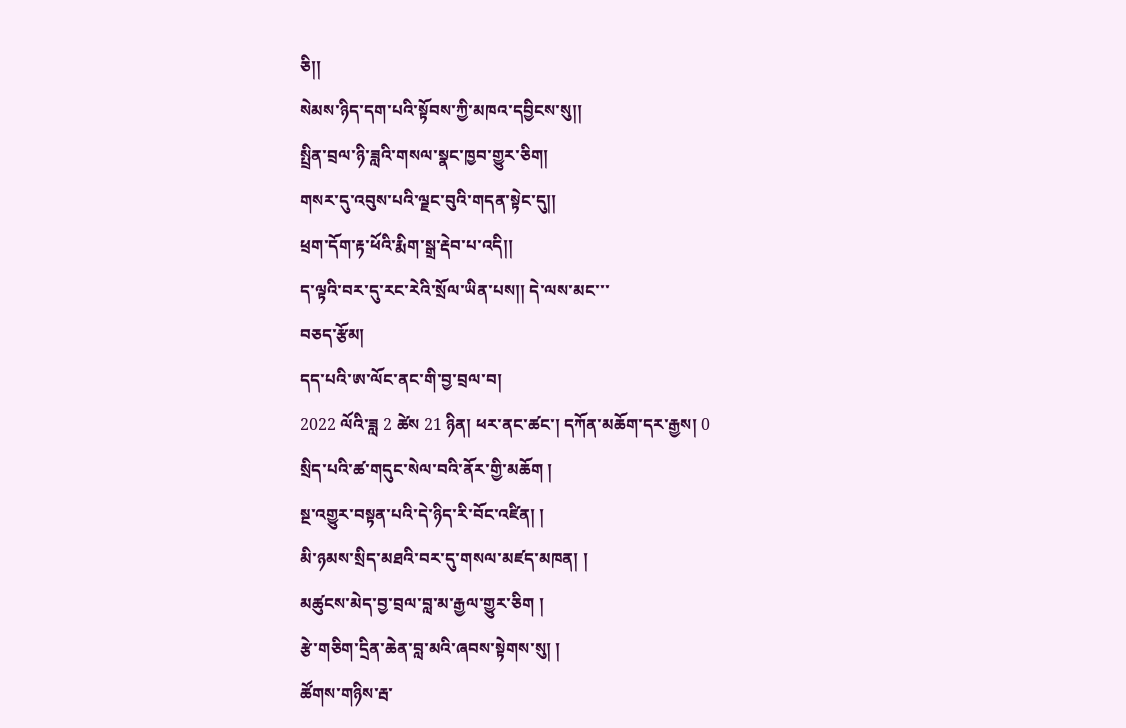ཅི།།
སེམས་ཉིད་དག་པའི་སྟོབས་ཀྱི་མཁའ་དབྱིངས་སུ།།
སྤྲིན་བྲལ་ཉི་ཟླའི་གསལ་སྣང་ཁྱབ་གྱུར་ཅིག།
གསར་དུ་འབུས་པའི་ལྗང་བུའི་གདན་སྟེང་དུ།།
ཕྲག་དོག་རྟ་ཕོའི་རྨིག་སྒྲ་རྡེབ་པ་འདི།།
ད་ལྟའི་བར་དུ་རང་རེའི་སྲོལ་ཡིན་པས།། དེ་ལས་མང་་་
བཅད་རྩོམ།
དད་པའི་ཨ་ལོང་ནང་གི་བྱ་བྲལ་བ།
2022 ལོའི་ཟླ 2 ཚེས 21 ཉིན། ཕར་ནང་ཚང་། དཀོན་མཆོག་དར་རྒྱས། 0
སྲིད་པའི་ཚ་གདུང་སེལ་བའི་ནོར་གྱི་མཆོག །
སྔ་འགྱུར་བསྟན་པའི་དེ་ཉིད་རི་བོང་འཛིན། །
མི་ཉམས་སྲིད་མཐའི་བར་དུ་གསལ་མཛད་མཁན། །
མཚུངས་མེད་བྱ་བྲལ་བླ་མ་རྒྱལ་གྱུར་ཅིག །
རྩེ་གཅིག་དྲིན་ཆེན་བླ་མའི་ཞབས་སྟེགས་སུ། །
ཚོགས་གཉིས་རྦ་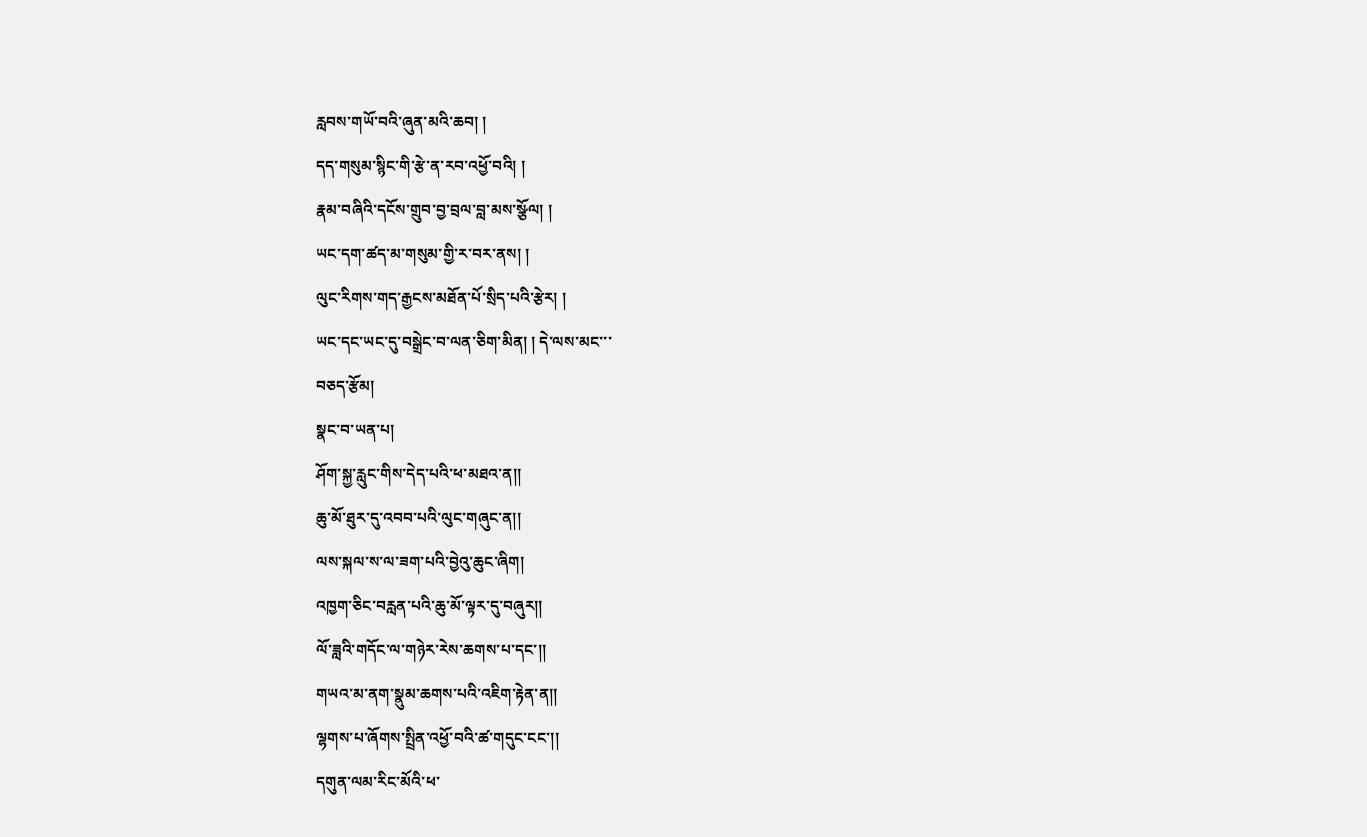རླབས་གཡོ་བའི་ཞུན་མའི་ཆབ། །
དད་གསུམ་སྙིང་གི་རྩེ་ན་རབ་འཕྱོ་བའི། །
རྣམ་བཞིའི་དངོས་གྲུབ་བྱ་བྲལ་བླ་མས་སྩོལ། །
ཡང་དག་ཚད་མ་གསུམ་གྱི་ར་བར་ནས། །
ལུང་རིགས་གད་རྒྱངས་མཐོན་པོ་སྲིད་པའི་རྩེར། །
ཡང་དང་ཡང་དུ་བསྒྲེང་བ་ལན་ཅིག་མིན། ། དེ་ལས་མང་་་
བཅད་རྩོམ།
སྣང་བ་ཡན་པ།
ཤོག་སྐྱ་རླུང་གིས་དེད་པའི་ཕ་མཐའ་ན།།
ཆུ་མོ་ཐུར་དུ་འབབ་པའི་ལུང་གཞུང་ན།།
ལས་སྐལ་ས་ལ་ཟག་པའི་བྱེའུ་ཆུང་ཞིག།
འཁྱག་ཅིང་བརླན་པའི་ཆུ་མོ་ལྟར་དུ་བཞུར།།
ལོ་ཟླའི་གདོང་ལ་གཉེར་རེས་ཆགས་པ་དང་།།
གཡའ་མ་ནག་སྣུམ་ཆགས་པའི་འཇིག་རྟེན་ན།།
ལྷགས་པ་ཞོགས་སྤྲིན་འཕྱོ་བའི་ཚ་གདུང་ངང་།།
དགུན་ལམ་རིང་མོའི་ཕ་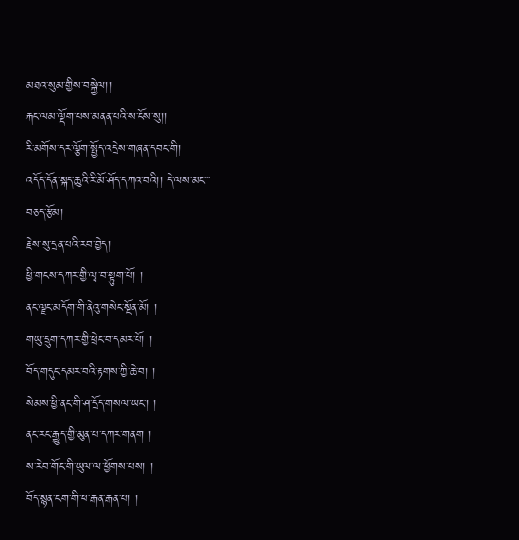མཐའ་སུམ་གྱིས་བསྐྱེལ།།
རྐང་ལམ་ལྡོག་པས་མནན་པའི་ས་ངོས་སུ།།
རི་མགོས་དར་ལྕོག་སྤྱོད་འདྲེས་གཞན་དབང་གི།
འདོད་དོན་སྐད་ཆུའི་རི་མོ་ཤོད་དཀའ་བའི།། དེ་ལས་མང་་་
བཅད་རྩོམ།
རྗེས་སུ་དྲན་པའི་རབ་བྱེད།
ཕྱི་གངས་དཀར་གྱི་ལྭ་བ་སྟུག་པོ། །
ནང་ལྗང་མདོག་གི་ནེའུ་གསེང་སྔོན་མོ། །
གཡུ་དྲུག་དཀར་གྱི་ཕྲེང་བ་དམར་པོ། །
བོད་གདུང་དམར་བའི་རྟགས་ཀྱི་ཆེ་བ། །
སེམས་ཕྱི་ནང་གི་ཤ་དྲོད་གསལ་ཡང་། །
ནང་རང་རྒྱུད་གྱི་མུན་པ་དཀར་གནག །
ས་རེབ་གོང་གི་ཡུལ་ལ་ཕྱོགས་པས། །
བོད་སྙན་ངག་གི་ཕ་རྒན་རྒན་པ། །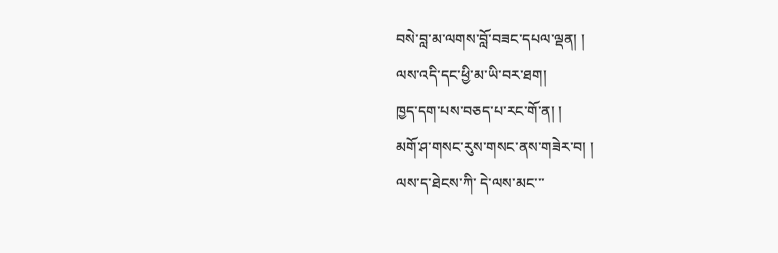བསེ་བླ་མ་ལགས་བློ་བཟང་དཔལ་ལྡན། །
ལས་འདི་དང་ཕྱི་མ་ཡི་བར་ཐག།
ཁྱད་དག་པས་བཅད་པ་རང་གོ་ན། །
མགོ་ཤ་གསང་རུས་གསང་ནས་གཟེར་བ། །
ལས་ད་ཐེངས་ཀི་ དེ་ལས་མང་་་